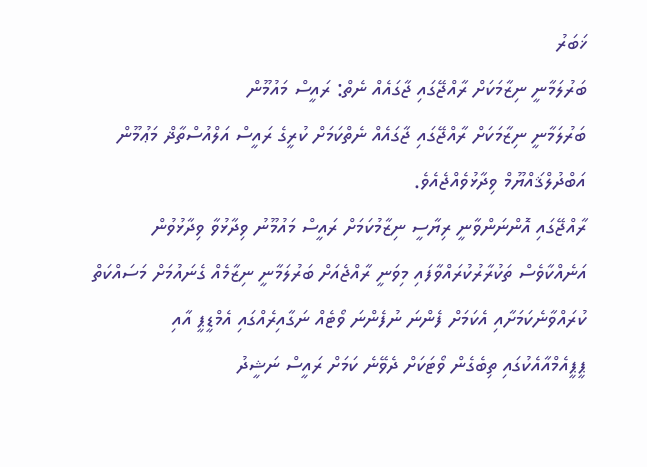ޚަބަރު
ބަރުލަމާނީ ނިޒާމަކަށް ރާއްޖޭގައި ޖާގައެއް ނެތް: ރައީސް މައުމޫން
ބަރުލަމާނީ ނިޒާމަކަށް ރާއްޖޭގައި ޖާގައެއް ނެތްކަމަށް ކުރީގެ ރައީސް އަލްއުސްތާޛް މަޢުމޫން އަބްދުލްޤައްޔޫމް ވިދާޅުވެއްޖެއެވެ.
ރާއްޖޭގައި އޮންނަންވާނީ ރިޔާސީ ނިޒާމުކަމަށް ރައީސް މައުމޫނު ވިދާޅުވާ ވިދާޅުވުން އަނެއްކާވެސް ތަކުރާރުކުރައްވާފައި މިވަނީ ރާއްޖެއަށް ބަރުލަމާނީ ނިޒާމެއް ގެނައުމަށް މަސައްކަތް ކުރައްވާނެކަމަށާއި އެކަމަށް ފެންނަ ނުފެންނަ ވޯޓެއް ނަގާއިރެއްގައި އެމްޑީޕީ އާއި ޕީޕީއެމްއާއެކުގައި ތިބެގެން ވޯޓަކަށް ދެވޭނެ ކަމަށް ރައީސް ނަޝީދު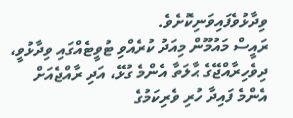ވިދާޅުވެފައިވަނިކޮށެވެ.
ރައީސް މައުމޫން މިއަދު ކުރެއްވި ޓުވީޓެއްގައި ވިދާޅުވީ، ދިވެހިރާއްޖޭގެ ޙާލަތާ އެންމެ ގުޅޭ، އަދި ރާއްޖެއަށް އެންމެ ފައިދާ ހުރި ވެރިކަމުގެ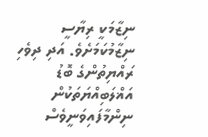ނިޒާމަކީ ރިޔާސީ ނިޒާމުކަމަށެވެ. އަދި ދިވެހި ރައްޔިތުންގެ ބޮޑު އަޣްލަބިއްޔަތަކުން ނިންމާފައިވަނީވެސް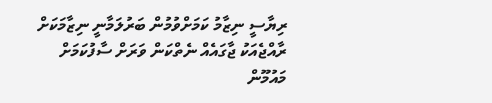ރިޔާސީ ނިޒާމު ކަމަށްވުމުން ބަރުލަމާނީ ނިޒާމަކަށް ރާއްޖެއަކު ޖާގައެއް ނެތްކަން ވަރަށް ސާފުކަމަށް މައުމޫން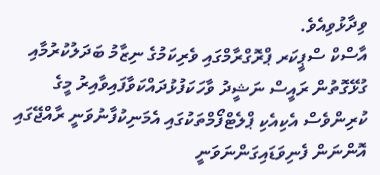ވިދާޅުވިއެވެ.
އާސްކް ސްޕީކަރ ޕްރޮގްރާމްގައި ވެރިކަމުގެ ނިޒާމު ބަދަލުކުރުމާއި ގުޅޭގޮތުން ރައީސް ނަޝީދު ވާހަކަފުޅުދައްކަވާފައިވާއިރު މީގެ ކުރިންވެސް އެކިއެކި ޕްލެޓްފޯމްތަކުގައި އެމަނިކުފާނުވަނީ ރާއްޖޭގައި އޮންނަން ފެނިވަޑައިގަންނަވަނީ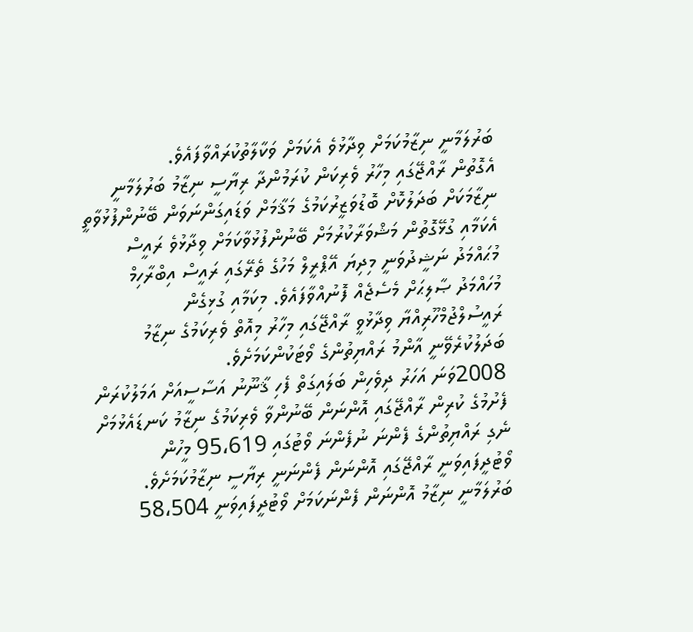ބަރުލަމާނީ ނިޒާމުކަމަށް ވިދާޅުވެ އެކަމަށް ވަކާލާތުކުރައްވާފައެވެ.
އެގޮތުން ރާއްޖޭގައި މިހާރު ވެރިކަން ކުރަމުންދާ ރިޔާސީ ނިޒާމު ބަރުލަމާނީ ނިޒާމަކަށް ބަދަލުކޮށް ބޮޑުވަޒީރުކަމުގެ މަޤާމަށް ވަޑައިގަންނަވަން ބޭނުންފުޅުވާތީ އެކަމާއި ގުޅޭގޮތުން މަޝްވަރާކުރުމަށް ބޭނުންފުޅުވާކަމަށް ވިދާޅުވެ ރައީސް މުޙައްމަދު ނަޝީދުވަނީ މިދިޔަ އޭޕްރީލް މަހުގެ ތެރޭގައި ރައީސް އިބްރާހިމް މުހައްމަދު ޞާލިޙަށް މެސެޖެއް ފޮނުއްވާފައެވެ. މިކަމާއި ގުޅިގެން ރައީސުލްޖުމްހޫރިއްޔާ ވިދާޅުވީ ރާއްޖޭގައި މިހާރު މިއޮތް ވެރިކަމުގެ ނިޒާމު ބަދަލުކުރެވޭނީ އާންމު ރައްޔިތުންގެ ވޯޓަކުންކަމަށެވެ.
2008ވަނަ އަހަރު ދިވެހިން ބަލައިގަތް ފެހި ޤާނޫނު އަސާސީއަށް އަމަލުކުރަން ފެށުމުގެ ކުރިން ރާއްޖޭގައި އޮންނަން ބޭނުންވާ ވެރިކަމުގެ ނިޒާމު ކަނޑައެޅުމަށް ނެގި ރައްޔިތުންގެ ފެންނަ ނުފެންނަ ވޯޓުގައި 95،619 މީހުން ވޯޓުދީފައިވަނީ ރާއްޖޭގައި އޮންނަން ފެންނަނީ ރިޔާސީ ނިޒާމުކަމަށެވެ.
ބަރުލަމާނީ ނިޒާމު އޮންނަން ފެންނަކަމަށް ވޯޓުދީފައިވަނީ 58،504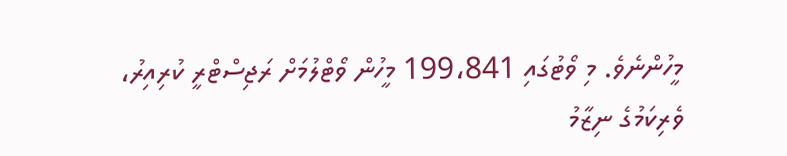މީހުންނެވެ. މި ވޯޓުގައި 199،841 މީހުން ވޯޓްލުމަށް ރަޖިސްޓްރީ ކުރިއިރު، ވެރިކަމުގެ ނިޒާމު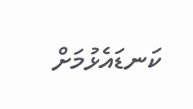ކަނޑައެޅުމަށް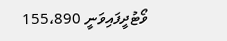ވޯޓުދީފައިވަނީ 155،890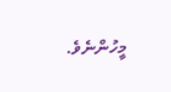މީހުންނެވެ.